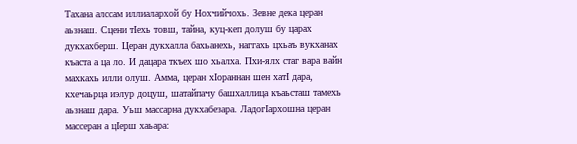Тахана алссам иллиалархой бу Нохчийчохь. Зевне дека церан аьзнаш. Сцени тIехь товш, тайна, куц-кеп долуш бу царах дукхахберш. Церан дукхалла бахьанехь, наггахь цхьаъ вукханах къаста а ца ло. И дацара ткъех шо хьалха. Пхи-ялх стаг вара вайн махкахь илли олуш. Амма, церан хIораннан шен хатI дара, кхечаьрца иэлур доцуш, шатайпачу башхаллица къаьсташ тамехь аьзнаш дара. Уьш массарна дукхабезара. ЛадогIархошна церан массеран а цIерш хаьара: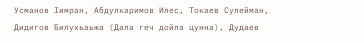Усманов Iимран, Абдулкаримов Илес, Токаев Сулейман, Дидигов Билухьаьжа (Дала геч дойла цунна), Дудаев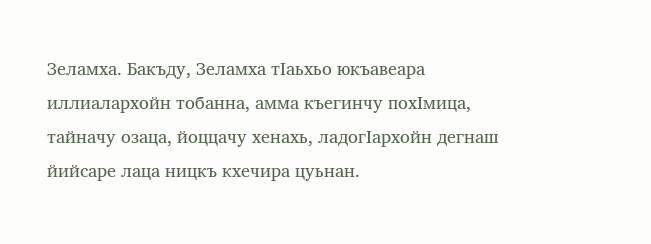Зеламха. Бакъду, Зеламха тIаьхьо юкъавеара иллиалархойн тобанна, амма къегинчу похIмица, тайначу озаца, йоццачу хенахь, ладогIархойн дегнаш йийсаре лаца ницкъ кхечира цуьнан.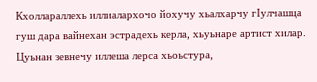Кхоллараллехь иллиалархочо йохучу хьалхарчу гIулчашца гуш дара вайнехан эстрадехь керла, хьуьнаре артист хилар. Цуьнан зевнечу иллеша лерса хьоьстура,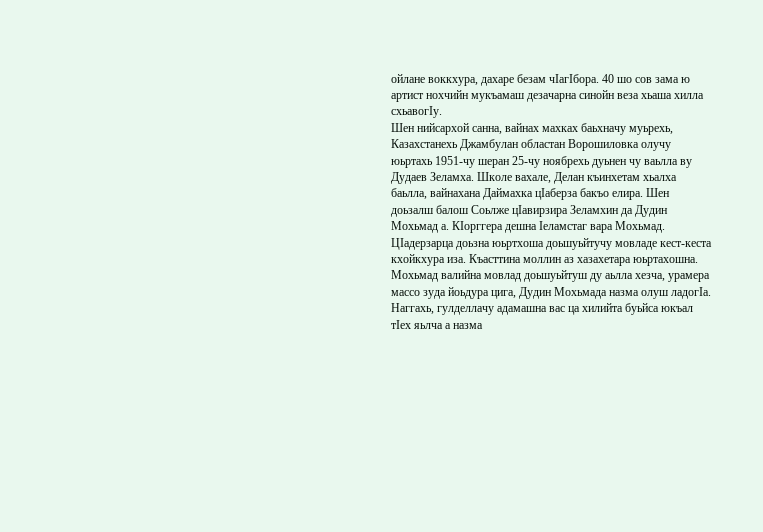ойлане воккхура, дахаре безам чIагIбора. 40 шо сов зама ю артист нохчийн мукъамаш дезачарна синойн веза хьаша хилла схьавогIу.
Шен нийсархой санна, вайнах махках баьхначу муьрехь, Казахстанехь Джамбулан областан Ворошиловка олучу юьртахь 1951-чу шеран 25-чу ноябрехь дуьнен чу ваьлла ву Дудаев Зеламха. Школе вахале, Делан къинхетам хьалха баьлла, вайнахана Даймахка цIаберза бакъо елира. Шен доьзалш балош Соьлже цIавирзира Зеламхин да Дудин Мохьмад а. КIорггера дешна Iеламстаг вара Мохьмад. ЦIадерзарца доьзна юьртхоша доьшуьйтучу мовладе кест-кеста кхойкхура иза. Къасттина моллин аз хазахетара юьртахошна. Мохьмад валийна мовлад доьшуьйтуш ду аьлла хезча, урамера массо зуда йоьдура цига, Дудин Мохьмада назма олуш ладогIа. Наггахь, гулделлачу адамашна вас ца хилийта буьйса юкъал тIех яьлча а назма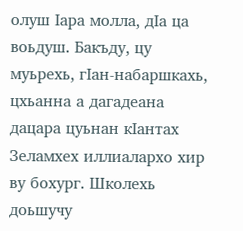олуш Iара молла, дIа ца воьдуш. Бакъду, цу муьрехь, гIан-набаршкахь, цхьанна а дагадеана дацара цуьнан кIантах Зеламхех иллиалархо хир ву бохург. Школехь доьшучу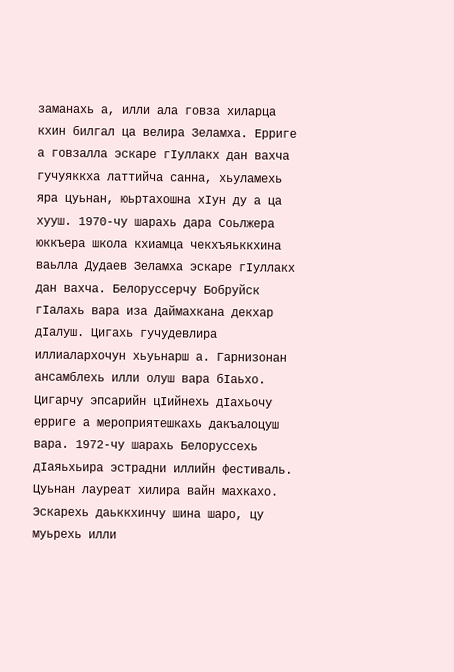заманахь а, илли ала говза хиларца кхин билгал ца велира Зеламха. Ерриге а говзалла эскаре гIуллакх дан вахча гучуяккха латтийча санна, хьуламехь яра цуьнан, юьртахошна хIун ду а ца хууш. 1970-чу шарахь дара Соьлжера юккъера школа кхиамца чекхъяьккхина ваьлла Дудаев Зеламха эскаре гIуллакх дан вахча. Белоруссерчу Бобруйск гIалахь вара иза Даймахкана декхар дIалуш. Цигахь гучудевлира иллиалархочун хьуьнарш а. Гарнизонан ансамблехь илли олуш вара бIаьхо. Цигарчу эпсарийн цIийнехь дIахьочу ерриге а мероприятешкахь дакъалоцуш вара. 1972-чу шарахь Белоруссехь дIаяьхьира эстрадни иллийн фестиваль. Цуьнан лауреат хилира вайн махкахо. Эскарехь даьккхинчу шина шаро, цу муьрехь илли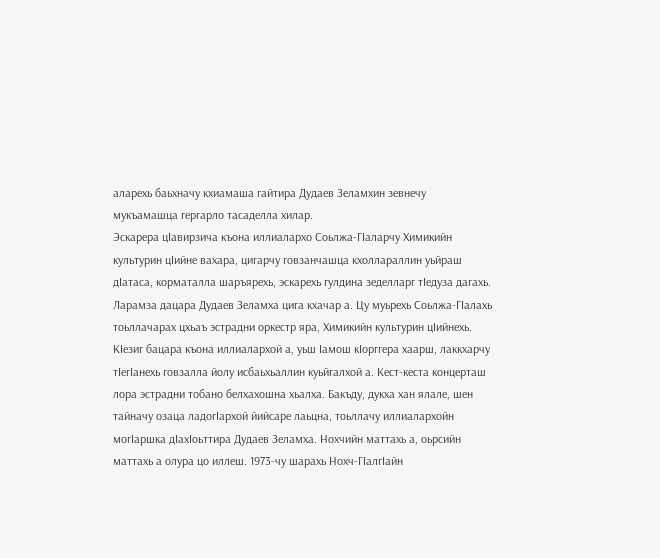аларехь баьхначу кхиамаша гайтира Дудаев Зеламхин зевнечу мукъамашца гергарло тасаделла хилар.
Эскарера цIавирзича къона иллиалархо Соьлжа-ГIаларчу Химикийн культурин цIийне вахара, цигарчу говзанчашца кхоллараллин уьйраш дIатаса, корматалла шаръярехь, эскарехь гулдина зеделларг тIедуза дагахь. Ларамза дацара Дудаев Зеламха цига кхачар а. Цу муьрехь Соьлжа-ГIалахь тоьллачарах цхьаъ эстрадни оркестр яра, Химикийн культурин цIийнехь. КIезиг бацара къона иллиалархой а, уьш Iамош кIорггера хаарш, лаккхарчу тIегIанехь говзалла йолу исбаьхьаллин куьйгалхой а. Кест-кеста концерташ лора эстрадни тобано белхахошна хьалха. Бакъду, дукха хан ялале, шен тайначу озаца ладогIархой йийсаре лаьцна, тоьллачу иллиалархойн могIаршка дIахIоьттира Дудаев Зеламха. Нохчийн маттахь а, оьрсийн маттахь а олура цо иллеш. 1973-чу шарахь Нохч-ГIалгIайн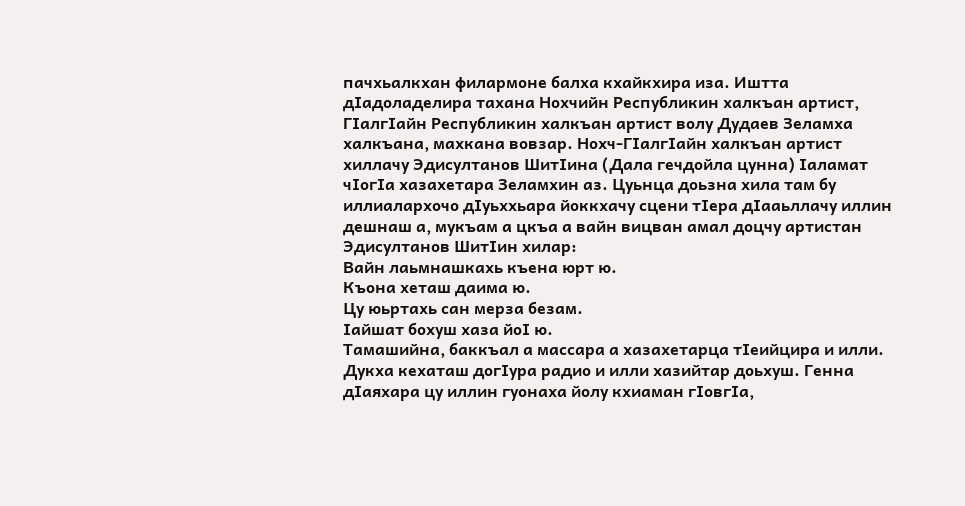пачхьалкхан филармоне балха кхайкхира иза. Иштта дIадоладелира тахана Нохчийн Республикин халкъан артист, ГIалгIайн Республикин халкъан артист волу Дудаев Зеламха халкъана, махкана вовзар. Нохч-ГIалгIайн халкъан артист хиллачу Эдисултанов ШитIина (Дала гечдойла цунна) Iаламат чIогIа хазахетара Зеламхин аз. Цуьнца доьзна хила там бу иллиалархочо дIуьххьара йоккхачу сцени тIера дIааьллачу иллин дешнаш а, мукъам а цкъа а вайн вицван амал доцчу артистан Эдисултанов ШитIин хилар:
Вайн лаьмнашкахь къена юрт ю.
Къона хеташ даима ю.
Цу юьртахь сан мерза безам.
Iайшат бохуш хаза йоI ю.
Тамашийна, баккъал а массара а хазахетарца тIеийцира и илли. Дукха кехаташ догIура радио и илли хазийтар доьхуш. Генна дIаяхара цу иллин гуонаха йолу кхиаман гIовгIа,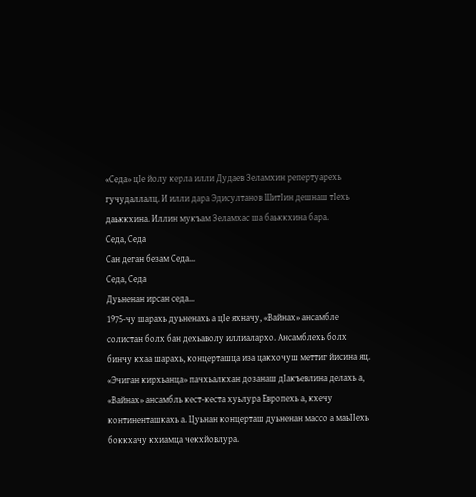«Седа» цIе йолу керла илли Дудаев Зеламхин репертуарехь гучудаллалц. И илли дара Эдисултанов ШитIин дешнаш тIехь даьккхина. Иллин мукъам Зеламхас ша баьккхина бара.
Седа, Седа
Сан деган безам Седа…
Седа, Седа
Дуьненан ирсан седа…
1975-чу шарахь дуьненахь а цIе яхначу, «Вайнах» ансамбле солистан болх бан дехьаволу иллиалархо. Ансамблехь болх бинчу кхаа шарахь, концерташца иза цакхочуш меттиг йисина яц. «Эчиган кирхьанца» пачхьалкхан дозанаш дIакъевлина делахь а, «Вайнах» ансамбль кест-кеста хуьлура Европехь а, кхечу континенташкахь а. Цуьнан концерташ дуьненан массо а маьIIехь боккхачу кхиамца чекхйовлура.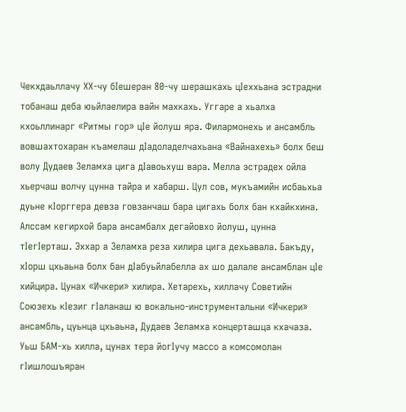Чекхдаьллачу ХХ-чу бIешеран 80-чу шерашкахь цIеххьана эстрадни тобанаш деба юьйлаелира вайн махкахь. Уггаре а хьалха кхоьллинарг «Ритмы гор» цIе йолуш яра. Филармонехь и ансамбль вовшахтохаран къамелаш дIадоладелчахьана «Вайнахехь» болх беш волу Дудаев Зеламха цига дIавоьхуш вара. Мелла эстрадех ойла хьерчаш волчу цунна тайра и хабарш. Цул сов, мукъамийн исбаьхьа дуьне кIорггера девза говзанчаш бара цигахь болх бан кхайкхина.
Алссам кегирхой бара ансамбалх дегайовхо йолуш, цунна тIегIерташ. Эххар а Зеламха реза хилира цига дехьавала. Бакъду, хIорш цхьаьна болх бан дIабуьйлабелла ах шо далале ансамблан цIе хийцира. Цунах «Ичкери» хилира. Хетарехь, хиллачу Советийн Союзехь кIезиг гIаланаш ю вокально-инструментальни «Ичкери» ансамбль, цуьнца цхьаьна, Дудаев Зеламха концерташца кхачаза. Уьш БАМ-хь хилла, цунах тера йогIучу массо а комсомолан гIишлошъяран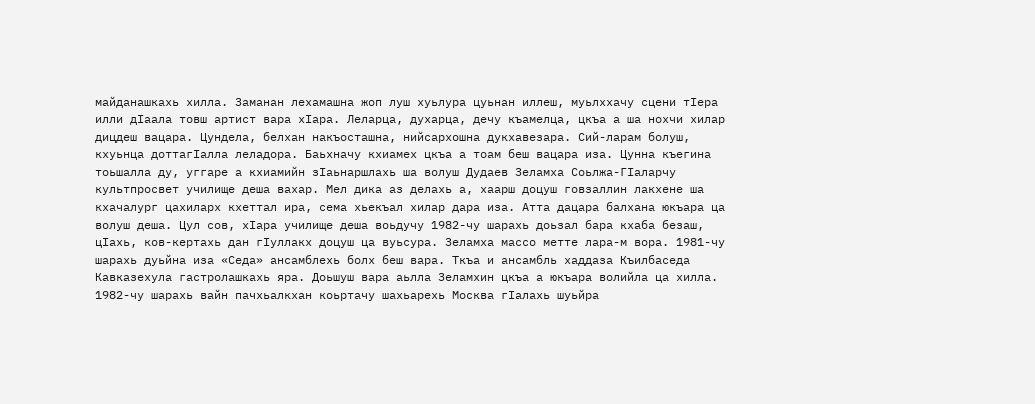майданашкахь хилла. Заманан лехамашна жоп луш хуьлура цуьнан иллеш, муьлххачу сцени тIера илли дIаала товш артист вара хIара. Леларца, духарца, дечу къамелца, цкъа а ша нохчи хилар дицдеш вацара. Цундела, белхан накъосташна, нийсархошна дукхавезара. Сий-ларам болуш, кхуьнца доттагIалла леладора. Баьхначу кхиамех цкъа а тоам беш вацара иза. Цунна къегина тоьшалла ду, уггаре а кхиамийн зIаьнаршлахь ша волуш Дудаев Зеламха Соьлжа-ГIаларчу культпросвет училище деша вахар. Мел дика аз делахь а, хаарш доцуш говзаллин лакхене ша кхачалург цахиларх кхеттал ира, сема хьекъал хилар дара иза. Атта дацара балхана юкъара ца волуш деша. Цул сов, хIара училище деша воьдучу 1982-чу шарахь доьзал бара кхаба безаш, цIахь, ков-кертахь дан гIуллакх доцуш ца вуьсура. Зеламха массо метте лара-м вора. 1981-чу шарахь дуьйна иза «Седа» ансамблехь болх беш вара. Ткъа и ансамбль хаддаза Къилбаседа Кавказехула гастролашкахь яра. Доьшуш вара аьлла Зеламхин цкъа а юкъара волийла ца хилла. 1982-чу шарахь вайн пачхьалкхан коьртачу шахьарехь Москва гIалахь шуьйра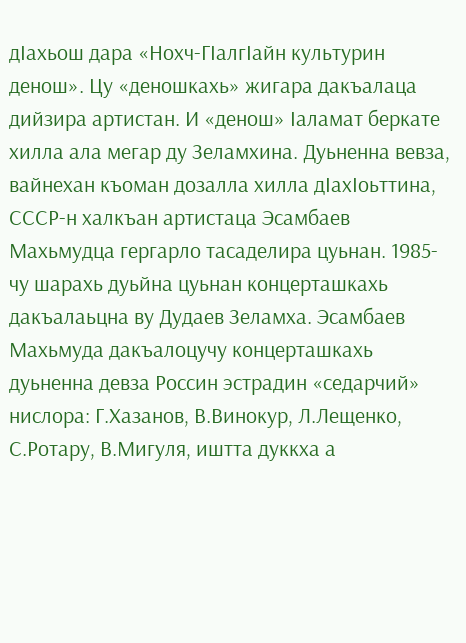дIахьош дара «Нохч-ГIалгIайн культурин денош». Цу «деношкахь» жигара дакъалаца дийзира артистан. И «денош» Iаламат беркате хилла ала мегар ду Зеламхина. Дуьненна вевза, вайнехан къоман дозалла хилла дIахIоьттина, СССР-н халкъан артистаца Эсамбаев Махьмудца гергарло тасаделира цуьнан. 1985-чу шарахь дуьйна цуьнан концерташкахь дакъалаьцна ву Дудаев Зеламха. Эсамбаев Махьмуда дакъалоцучу концерташкахь дуьненна девза Россин эстрадин «седарчий» нислора: Г.Хазанов, В.Винокур, Л.Лещенко, С.Ротару, В.Мигуля, иштта дуккха а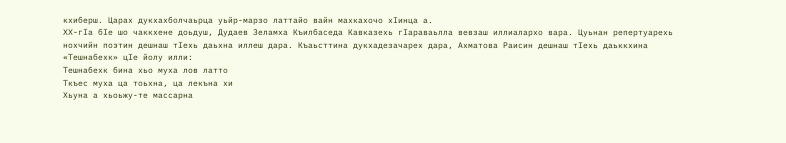кхиберш. Царах дукхахболчаьрца уьйр-марзо латтайо вайн махкахочо хIинца а.
ХХ-гIа бIе шо чаккхене доьдуш, Дудаев Зеламха Къилбаседа Кавказехь гIараваьлла вевзаш иллиалархо вара. Цуьнан репертуарехь нохчийн поэтин дешнаш тIехь даьхна иллеш дара. Къаьсттина дукхадезачарех дара, Ахматова Раисин дешнаш тIехь даьккхина «Тешнабехк» цIе йолу илли:
Тешнабехк бина хьо муха лов латто
Ткъес муха ца тоьхна, ца лекъна хи
Хьуна а хьоьжу-те массарна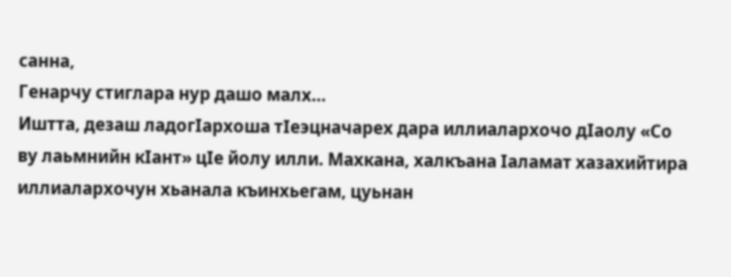санна,
Генарчу стиглара нур дашо малх…
Иштта, дезаш ладогIархоша тIеэцначарех дара иллиалархочо дIаолу «Со ву лаьмнийн кIант» цIе йолу илли. Махкана, халкъана Iаламат хазахийтира иллиалархочун хьанала къинхьегам, цуьнан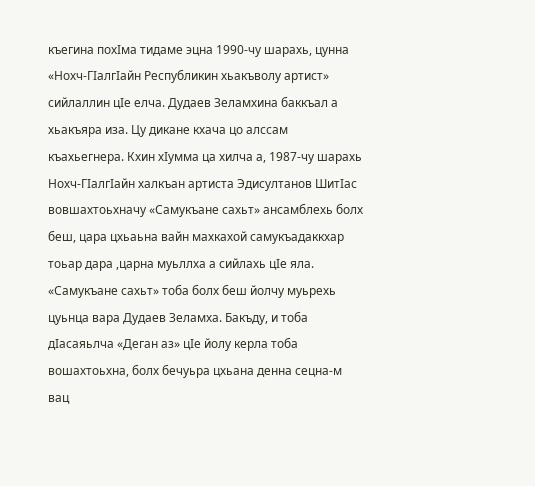къегина похIма тидаме эцна 1990-чу шарахь, цунна «Нохч-ГIалгIайн Республикин хьакъволу артист» сийлаллин цIе елча. Дудаев Зеламхина баккъал а хьакъяра иза. Цу дикане кхача цо алссам къахьегнера. Кхин хIумма ца хилча а, 1987-чу шарахь Нохч-ГIалгIайн халкъан артиста Эдисултанов ШитIас вовшахтоьхначу «Самукъане сахьт» ансамблехь болх беш, цара цхьаьна вайн махкахой самукъадаккхар тоьар дара ,царна муьллха а сийлахь цIе яла. «Самукъане сахьт» тоба болх беш йолчу муьрехь цуьнца вара Дудаев Зеламха. Бакъду, и тоба дIасаяьлча «Деган аз» цIе йолу керла тоба вошахтоьхна, болх бечуьра цхьана денна сецна-м вац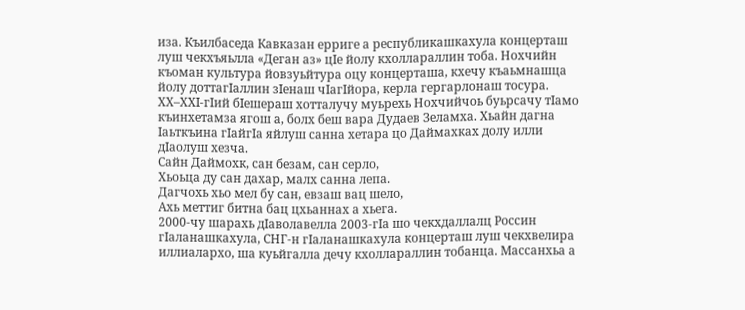иза. Къилбаседа Кавказан ерриге а республикашкахула концерташ луш чекхъяьлла «Деган аз» цIе йолу кхоллараллин тоба. Нохчийн къоман культура йовзуьйтура оцу концерташа, кхечу къаьмнашца йолу доттагIаллин зIенаш чIагIйора, керла гергарлонаш тосура. ХХ–ХХI-гIий бIешераш хотталучу муьрехь Нохчийчоь буьрсачу тIамо къинхетамза ягош а, болх беш вара Дудаев Зеламха. Хьайн дагна Iаьткъина гIайгIа яйлуш санна хетара цо Даймахках долу илли дIаолуш хезча.
Сайн Даймохк, сан безам, сан серло,
Хьоьца ду сан дахар, малх санна лепа.
Дагчохь хьо мел бу сан, евзаш вац шело,
Ахь меттиг битна бац цхьаннах а хьега.
2000-чу шарахь дIаволавелла 2003-гIа шо чекхдаллалц Россин гIаланашкахула, СНГ-н гIаланашкахула концерташ луш чекхвелира иллиалархо, ша куьйгалла дечу кхоллараллин тобанца. Массанхьа а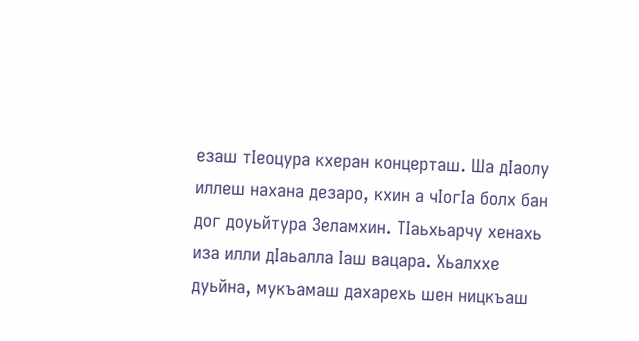езаш тIеоцура кхеран концерташ. Ша дIаолу иллеш нахана дезаро, кхин а чIогIа болх бан дог доуьйтура Зеламхин. ТIаьхьарчу хенахь иза илли дIаьалла Iаш вацара. Хьалххе дуьйна, мукъамаш дахарехь шен ницкъаш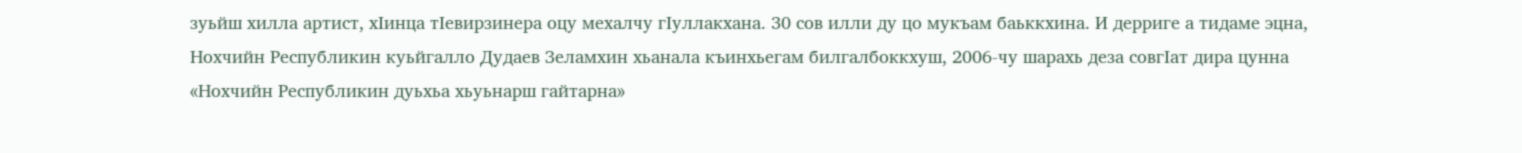зуьйш хилла артист, хIинца тIевирзинера оцу мехалчу гIуллакхана. 30 сов илли ду цо мукъам баьккхина. И дерриге а тидаме эцна, Нохчийн Республикин куьйгалло Дудаев Зеламхин хьанала къинхьегам билгалбоккхуш, 2006-чу шарахь деза совгIат дира цунна «Нохчийн Республикин дуьхьа хьуьнарш гайтарна»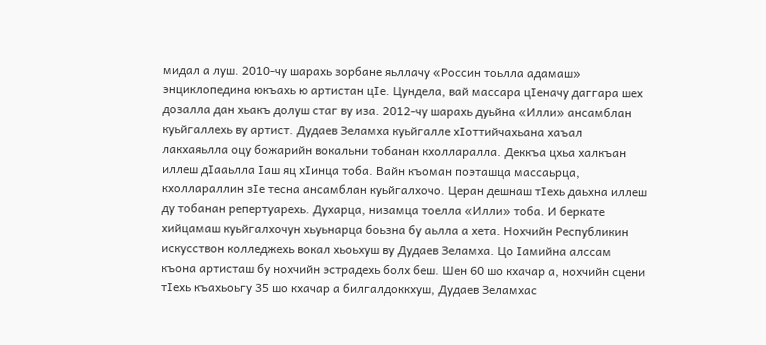мидал а луш. 2010-чу шарахь зорбане яьллачу «Россин тоьлла адамаш» энциклопедина юкъахь ю артистан цIе. Цундела, вай массара цIеначу даггара шех дозалла дан хьакъ долуш стаг ву иза. 2012-чу шарахь дуьйна «Илли» ансамблан куьйгаллехь ву артист. Дудаев Зеламха куьйгалле хIоттийчахьана хаъал лакхаяьлла оцу божарийн вокальни тобанан кхолларалла. Деккъа цхьа халкъан иллеш дIааьлла Iаш яц хIинца тоба. Вайн къоман поэташца массаьрца, кхоллараллин зIе тесна ансамблан куьйгалхочо. Церан дешнаш тIехь даьхна иллеш ду тобанан репертуарехь. Духарца, низамца тоелла «Илли» тоба. И беркате хийцамаш куьйгалхочун хьуьнарца боьзна бу аьлла а хета. Нохчийн Республикин искусствон колледжехь вокал хьоьхуш ву Дудаев Зеламха. Цо Iамийна алссам къона артисташ бу нохчийн эстрадехь болх беш. Шен 60 шо кхачар а, нохчийн сцени тIехь къахьоьгу 35 шо кхачар а билгалдоккхуш, Дудаев Зеламхас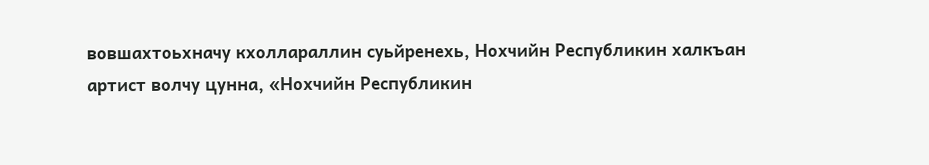вовшахтоьхначу кхоллараллин суьйренехь, Нохчийн Республикин халкъан артист волчу цунна, «Нохчийн Республикин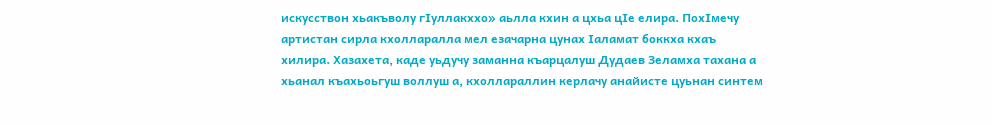искусствон хьакъволу гIуллакххо» аьлла кхин а цхьа цIе елира. ПохIмечу артистан сирла кхолларалла мел езачарна цунах Iаламат боккха кхаъ хилира. Хазахета, каде уьдучу заманна къарцалуш Дудаев Зеламха тахана а хьанал къахьоьгуш воллуш а, кхоллараллин керлачу анайисте цуьнан синтем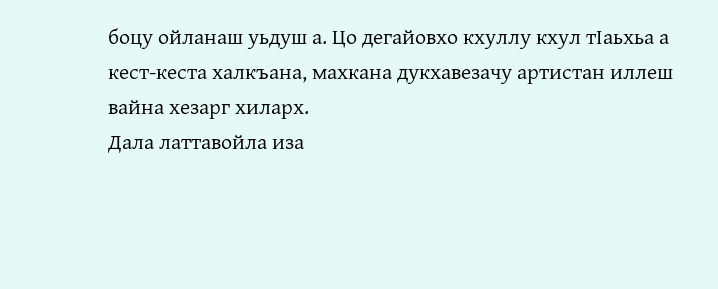боцу ойланаш уьдуш а. Цо дегайовхо кхуллу кхул тIаьхьа а кест-кеста халкъана, махкана дукхавезачу артистан иллеш вайна хезарг хиларх.
Дала латтавойла иза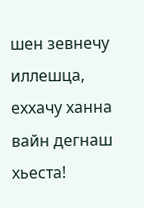шен зевнечу иллешца, еххачу ханна вайн дегнаш хьеста!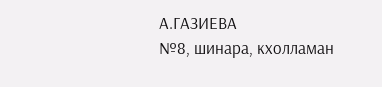А.ГАЗИЕВА
№8, шинара, кхолламан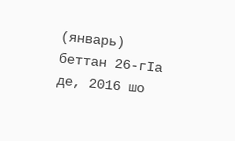(январь) беттан 26-гIа де, 2016 шо